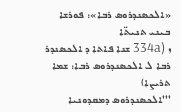«ܐܠܟܣܢܕܪܘܣ ܪܒܐ»: ܦܘܪܫܐ ܒܝܢܝ ܬܢܝܬ̈ܐ
ܙ (334a ܫܢܐ ܦܐܬܐ ܕ ܐܠܟܣܢܕܪ ܪܒܐ ܠ ܐܠܟܣܢܕܪܘܣ ܪܒܐ: ܫܡܐ ܬܪܝܨܐ)
'''ܐܠܟܣܢܕܪܘܣ ܕܡܩܕܘܢܝܐ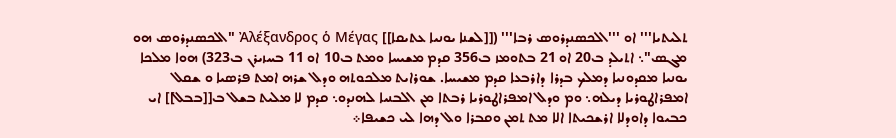ܬܠܝܬܝܐ''' ܐܘ '''ܐܠܟܣܢܕܪܘܣ ܪܒܐ''' ([[ܠܫܢܐ ܝܘܢܝܐ ܥܬܝܩܐ]] Ἀλέξανδρος ὁ Μέγας "ܐܠܟܣܢܕܪܘܣ ܗܘ ܡܓܣ"܆ ܐܬܝܠܕ ܒ20 ܐܘ 21 ܒܬܘܡܙ ܒ356 ܩܕܡ ܡܫܝܚܐ ܘܡܬ ܒ10 ܐܘ 11 ܒܚܙܝܪܢ ܒ323) ܗܘܐ ܡܠܟܐ ܝܘܢܝܐ ܡܩܕܘܢܝܐ ܕܡܠܟ ܒܕܪܐ ܕܐܪܒܥܐ ܩܕܡ ܡܫܝܚܐ. ܫܘܪܐܝܬ ܡܠܟܘܬܗ ܘܕܠ ܫܪܗ ܐܡܬ ܦܪܣܝܐ ܘ ܫܩܠ ܐܡܦܪܐܛܘܪܝܐ ܕܝܠܗ܆ ܘܡ ܘܕܠ ܐܡܦܪܐܛܘܪܝܐ ܪܒܬܐ ܡܢ ܐܠܒܢܝܐ ܠܗܢܕܘ܆ ܩܕܡ ܠܐ ܡܠܝܬ ܒܫܠ ܒ[[ܒܒܠ]] ܐܝ ܟܒܝܘܐ ܕܐܘܕܠܐ ܐܪܫܟܝܬܐ ܐܠܐ ܡܬ ܬܡܢ ܘܩܒܪܐ ܘܠ ܕܗܐ ܠܝ ܟܫܝܦܐ܀